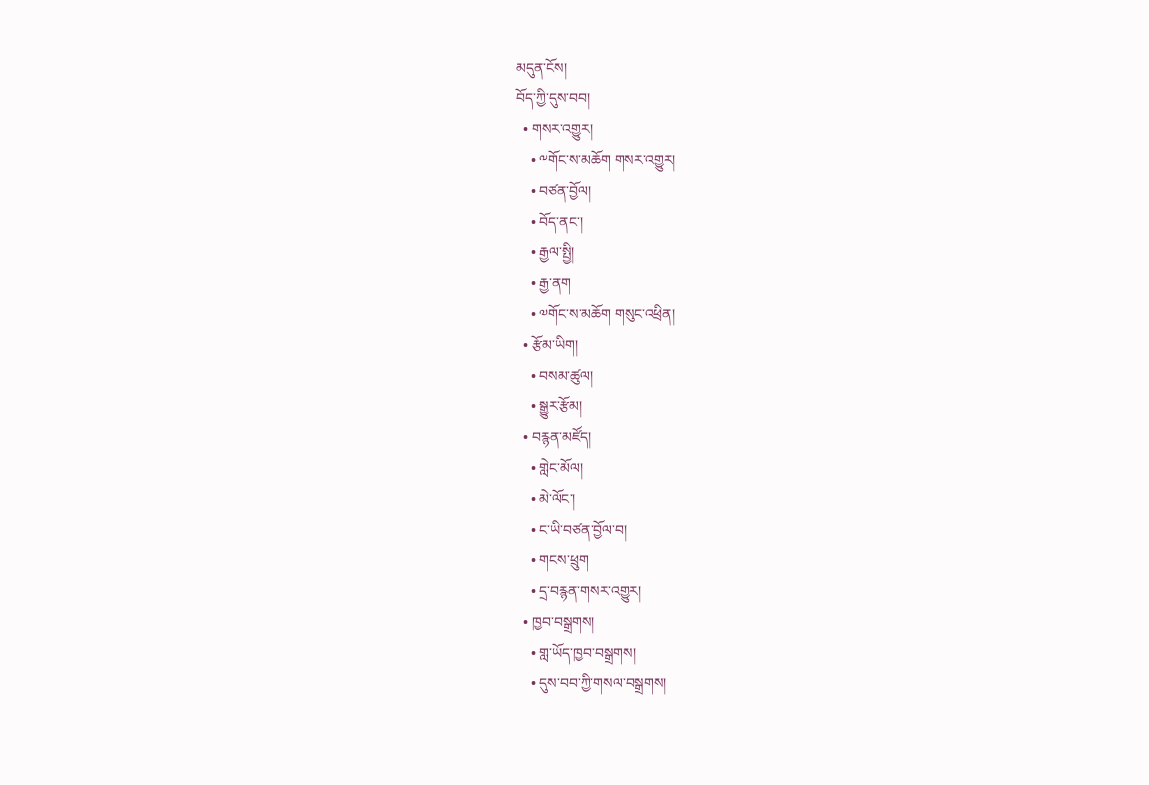མདུན་ངོས།
བོད་ཀྱི་དུས་བབ།
  • གསར་འགྱུར།
    • ༸གོང་ས་མཆོག གསར་འགྱུར།
    • བཙན་བྱོལ།
    • བོད་ནང་།
    • རྒྱལ་སྤྱི།
    • རྒྱ་ནག
    • ༧གོང་ས་མཆོག གསུང་འཕྲིན།
  • རྩོམ་ཡིག།
    • བསམ་ཚུལ།
    • སྒྱུར་རྩོམ།
  • བརྙན་མཛོད།
    • གླེང་མོལ།
    • མེ་ལོང་།
    • ང་ཡི་བཙན་བྱོལ་བ།
    • གངས་ཕྲུག
    • དྲ་བརྙན་གསར་འགྱུར།
  • ཁྱབ་བསྒྲགས།
    • གླ་ཡོད་ཁྱབ་བསྒྲགས།
    • དུས་བབ་ཀྱི་གསལ་བསྒྲགས།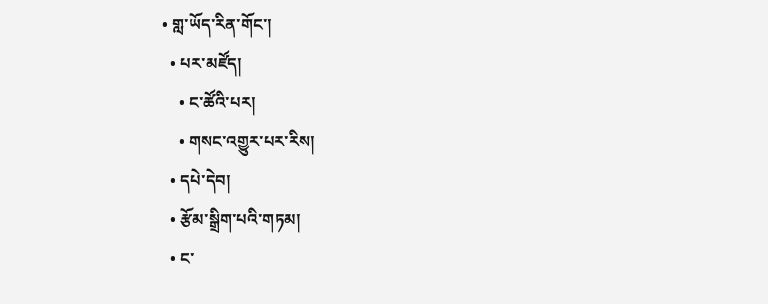• གླ་ཡོད་རིན་གོང་།
  • པར་མཛོད།
    • ང་ཚོའི་པར།
    • གསང་འགྱུར་པར་རིས།
  • དཔེ་དེབ།
  • རྩོམ་སྒྲིག་པའི་གཏམ།
  • ང་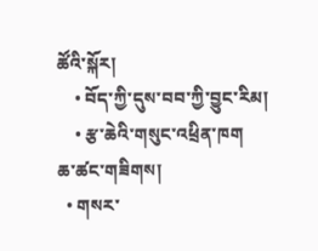ཚོའི་སྐོར།
    • བོད་ཀྱི་དུས་བབ་ཀྱི་བྱུང་རིམ།
    • རྩ་ཆེའི་གསུང་འཕྲིན་ཁག
ཆ་ཚང་གཟིགས།
  • གསར་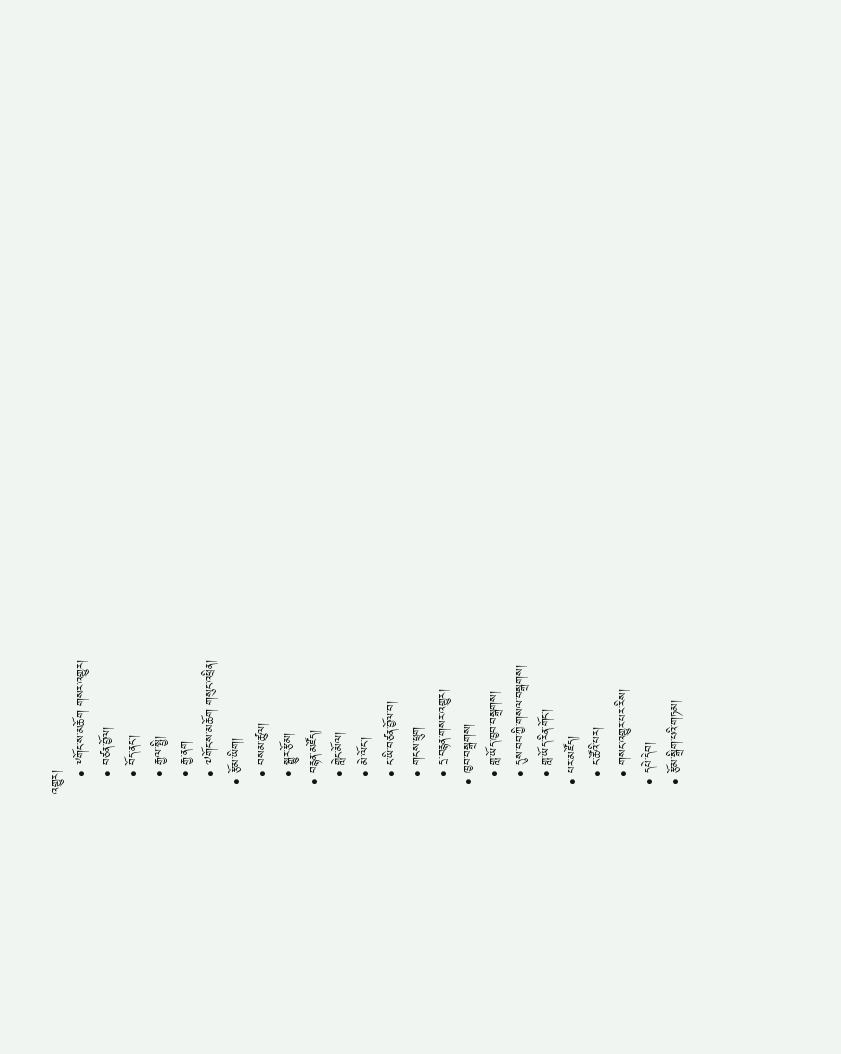འགྱུར།
    • ༸གོང་ས་མཆོག གསར་འགྱུར།
    • བཙན་བྱོལ།
    • བོད་ནང་།
    • རྒྱལ་སྤྱི།
    • རྒྱ་ནག
    • ༧གོང་ས་མཆོག གསུང་འཕྲིན།
  • རྩོམ་ཡིག།
    • བསམ་ཚུལ།
    • སྒྱུར་རྩོམ།
  • བརྙན་མཛོད།
    • གླེང་མོལ།
    • མེ་ལོང་།
    • ང་ཡི་བཙན་བྱོལ་བ།
    • གངས་ཕྲུག
    • དྲ་བརྙན་གསར་འགྱུར།
  • ཁྱབ་བསྒྲགས།
    • གླ་ཡོད་ཁྱབ་བསྒྲགས།
    • དུས་བབ་ཀྱི་གསལ་བསྒྲགས།
    • གླ་ཡོད་རིན་གོང་།
  • པར་མཛོད།
    • ང་ཚོའི་པར།
    • གསང་འགྱུར་པར་རིས།
  • དཔེ་དེབ།
  • རྩོམ་སྒྲིག་པའི་གཏམ།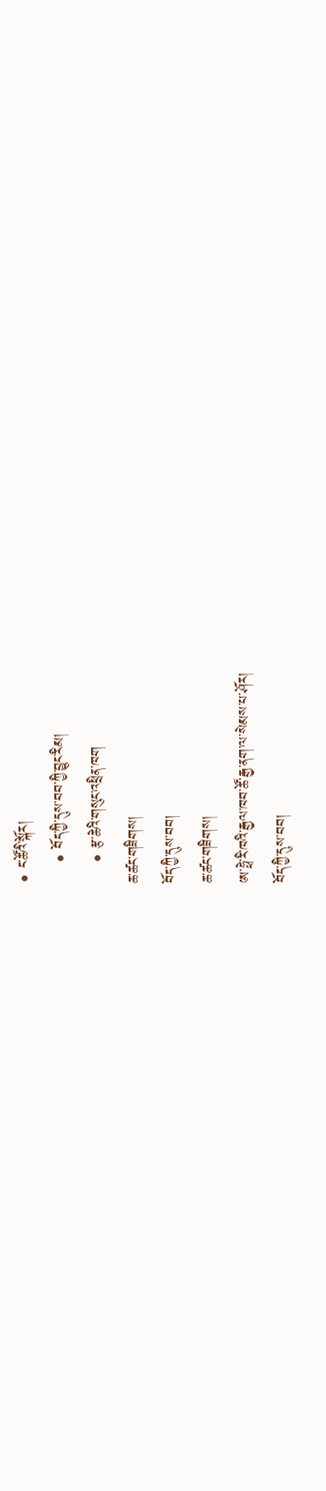• ང་ཚོའི་སྐོར།
    • བོད་ཀྱི་དུས་བབ་ཀྱི་བྱུང་རིམ།
    • རྩ་ཆེའི་གསུང་འཕྲིན་ཁག
ཆ་ཚང་གཟིགས།
བོད་ཀྱི་དུས་བབ།
ཆ་ཚང་གཟིགས།
ཨ་ཧྥེ་རི་ཁའི་རྒྱལ་ཁབ་ཚོ་རྒྱ་ནག་ལ་སེམས་པ་ཤོར།
བོད་ཀྱི་དུས་བབ།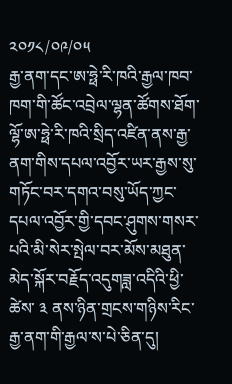༢༠༡༨/༠༩/༠༥
རྒྱ་ནག་དང་ཨ་ཧྥེ་རི་ཁའི་རྒྱལ་ཁབ་ཁག་གི་ཚོང་འབྲེལ་ལྷན་ཚོགས་ཐོག་ལྷོ་ཨ་ཧྥེ་རི་ཁའི་སྲིད་འཛིན་ནས་རྒྱ་ནག་གིས་དཔལ་འབྱོར་ཡར་རྒྱས་སུ་གཏོང་བར་དགའ་བསུ་ཡོད་ཀྱང་དཔལ་འབྱོར་གྱི་དབང་ཤུགས་གསར་པའི་མི་སེར་སྤེལ་བར་མོས་མཐུན་མེད་སྐོར་བརྗོད་འདུགཟླ་འདིའི་ཕྱི་ཚེས་ ༣ ནས་ཉིན་གྲངས་གཉིས་རིང་རྒྱ་ནག་གི་རྒྱལ་ས་པེ་ཅིན་དུ།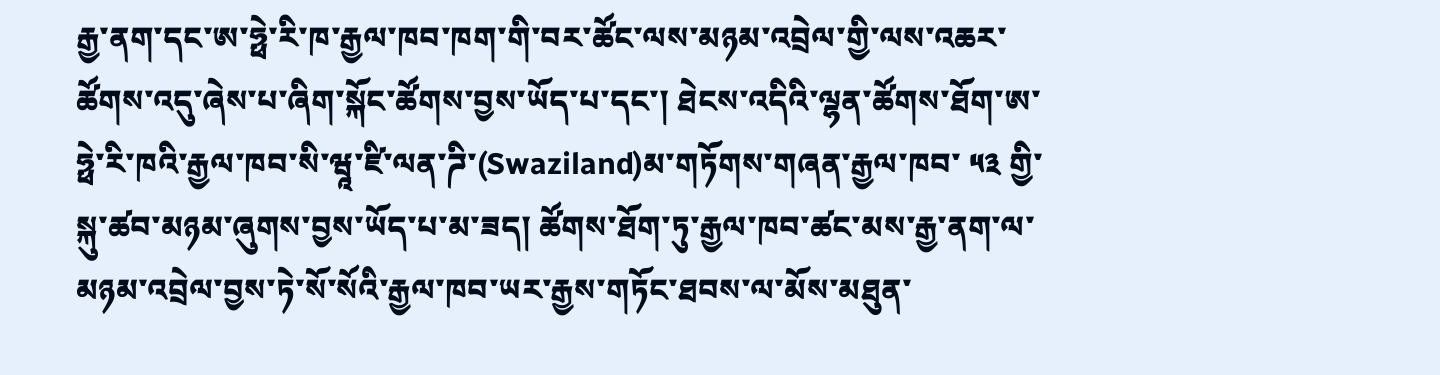རྒྱ་ནག་དང་ཨ་ཧྥེ་རི་ཁ་རྒྱལ་ཁབ་ཁག་གི་བར་ཚོང་ལས་མཉམ་འབྲེལ་གྱི་ལས་འཆར་ཚོགས་འདུ་ཞེས་པ་ཞིག་སྐོང་ཚོགས་བྱས་ཡོད་པ་དང་། ཐེངས་འདིའི་ལྷན་ཚོགས་ཐོག་ཨ་ཧྥེ་རི་ཁའི་རྒྱལ་ཁབ་སི་ཝཱ་ཛི་ལན་ཌི་(Swaziland)མ་གཏོགས་གཞན་རྒྱལ་ཁབ་ ༥༣ གྱི་སྐུ་ཚབ་མཉམ་ཞུགས་བྱས་ཡོད་པ་མ་ཟད། ཚོགས་ཐོག་ཏུ་རྒྱལ་ཁབ་ཚང་མས་རྒྱ་ནག་ལ་མཉམ་འབྲེལ་བྱས་ཏེ་སོ་སོའི་རྒྱལ་ཁབ་ཡར་རྒྱས་གཏོང་ཐབས་ལ་མོས་མཐུན་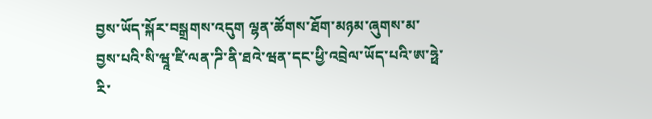བྱས་ཡོད་སྐོར་བསྒྲགས་འདུག ལྷན་ཚོགས་ཐོག་མཉམ་ཞུགས་མ་བྱས་པའི་སི་ཝཱ་ཛི་ལན་ཌི་ནི་ཐའེ་ཝན་དང་ཕྱི་འབྲེལ་ཡོད་པའི་ཨ་ཧྥེ་རི་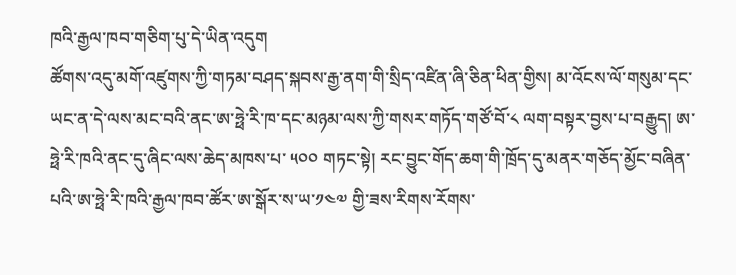ཁའི་རྒྱལ་ཁབ་གཅིག་པུ་དེ་ཡིན་འདུག
ཚོགས་འདུ་མགོ་འཛུགས་ཀྱི་གཏམ་བཤད་སྐབས་རྒྱ་ནག་གི་སྲིད་འཛིན་ཞི་ཅིན་ཕིན་གྱིས། མ་འོངས་ལོ་གསུམ་དང་ཡང་ན་དེ་ལས་མང་བའི་ནང་ཨ་ཧྥེ་རི་ཁ་དང་མཉམ་ལས་ཀྱི་གསར་གཏོད་གཙོ་བོ་༨ ལག་བསྟར་བྱས་པ་བརྒྱུད། ཨ་ཧྥེ་རི་ཁའི་ནང་དུ་ཞིང་ལས་ཆེད་མཁས་པ་ ༥༠༠ གཏང་སྟེ། རང་བྱུང་གོད་ཆག་གི་ཁྲོད་དུ་མནར་གཅོད་མྱོང་བཞིན་པའི་ཨ་ཧྥེ་རི་ཁའི་རྒྱལ་ཁབ་ཚོར་ཨ་སྒོར་ས་ཡ་༡༤༧ གྱི་ཟས་རིགས་རོགས་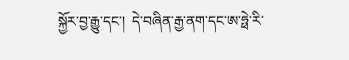སྐྱོར་བྱ་རྒྱུ་དང་།  དེ་བཞིན་རྒྱ་ནག་དང་ཨ་ཧྥེ་རི་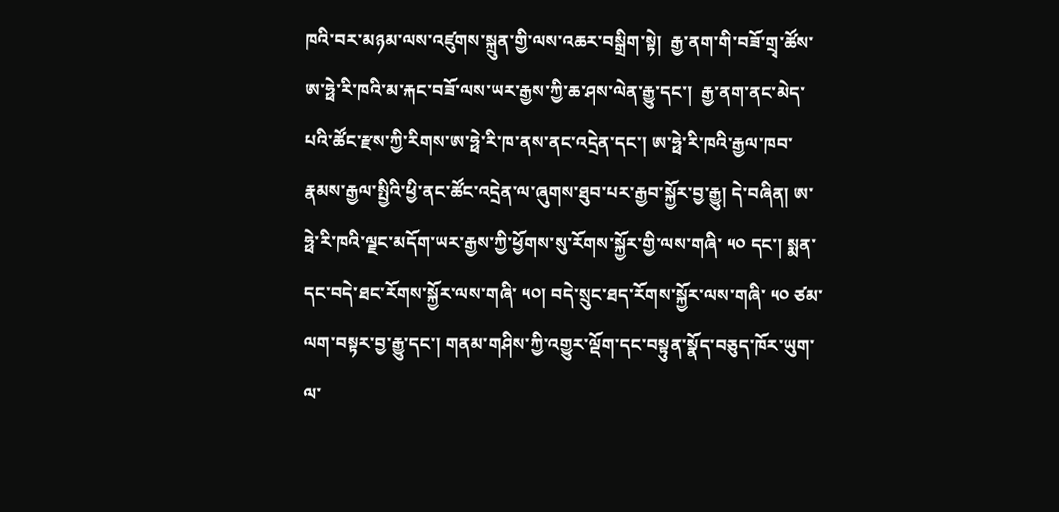ཁའི་བར་མཉམ་ལས་འཛུགས་སྐྲུན་གྱི་ལས་འཆར་བསྒྲིག་སྟེ།  རྒྱ་ནག་གི་བཟོ་གྲྭ་ཚོས་ཨ་ཧྥེ་རི་ཁའི་མ་རྐང་བཟོ་ལས་ཡར་རྒྱས་ཀྱི་ཆ་ཤས་ལེན་རྒྱུ་དང་།  རྒྱ་ནག་ནང་མེད་པའི་ཚོང་རྫས་ཀྱི་རིགས་ཨ་ཧྥེ་རི་ཁ་ནས་ནང་འདྲེན་དང་། ཨ་ཧྥེ་རི་ཁའི་རྒྱལ་ཁབ་རྣམས་རྒྱལ་སྤྱིའི་ཕྱི་ནང་ཚོང་འདྲེན་ལ་ཞུགས་ཐུབ་པར་རྒྱབ་སྐྱོར་བྱ་རྒྱུ། དེ་བཞིན། ཨ་ཧྥེ་རི་ཁའི་ལྗང་མདོག་ཡར་རྒྱས་ཀྱི་ཕྱོགས་སུ་རོགས་སྐྱོར་གྱི་ལས་གཞི་ ༥༠ དང་། སྨན་དང་བདེ་ཐང་རོགས་སྐྱོར་ལས་གཞི་ ༥༠། བདེ་སྲུང་ཐད་རོགས་སྐྱོར་ལས་གཞི་ ༥༠ ཙམ་ལག་བསྟར་བྱ་རྒྱུ་དང་། གནམ་གཤིས་ཀྱི་འགྱུར་ལྡོག་དང་བསྟུན་སྣོད་བཅུད་ཁོར་ཡུག་ལ་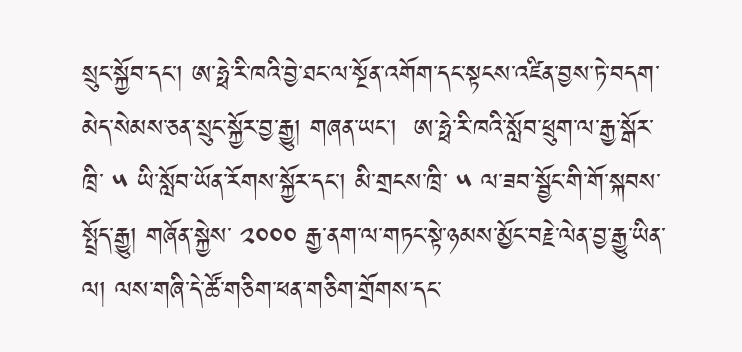སྲུང་སྐྱོབ་དང་། ཨ་ཧྥེ་རི་ཁའི་བྱེ་ཐང་ལ་སྔོན་འགོག་དང་སྟངས་འཛིན་བྱས་ཏེ་བདག་མེད་སེམས་ཅན་སྲུང་སྐྱོར་བྱ་རྒྱུ། གཞན་ཡང་།  ཨ་ཧྥེ་རི་ཁའི་སློབ་ཕྲུག་ལ་རྒྱ་སྒོར་ཁྲི་ ༥ ཡི་སློབ་ཡོན་རོགས་སྐྱོར་དང་། མི་གྲངས་ཁྲི་ ༥ ལ་ཟབ་སྦྱོང་གི་གོ་སྐབས་སྤྲོད་རྒྱུ། གཞོན་སྐྱེས་ ༢༠༠༠ རྒྱ་ནག་ལ་གཏང་སྟེ་ཉམས་མྱོང་བརྗེ་ལེན་བྱ་རྒྱུ་ཡིན་ལ། ལས་གཞི་དེ་ཚོ་གཅིག་ཕན་གཅིག་གྲོགས་དང་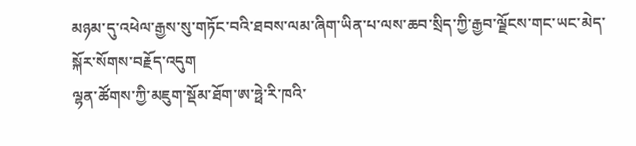མཉམ་དུ་འཕེལ་རྒྱས་སུ་གཏོང་བའི་ཐབས་ལམ་ཞིག་ཡིན་པ་ལས་ཆབ་སྲིད་ཀྱི་རྒྱབ་ལྗོངས་གང་ཡང་མེད་སྐོར་སོགས་བརྗོད་འདུག
ལྷན་ཚོགས་ཀྱི་མཇུག་སྡོམ་ཐོག་ཨ་ཧྥེ་རི་ཁའི་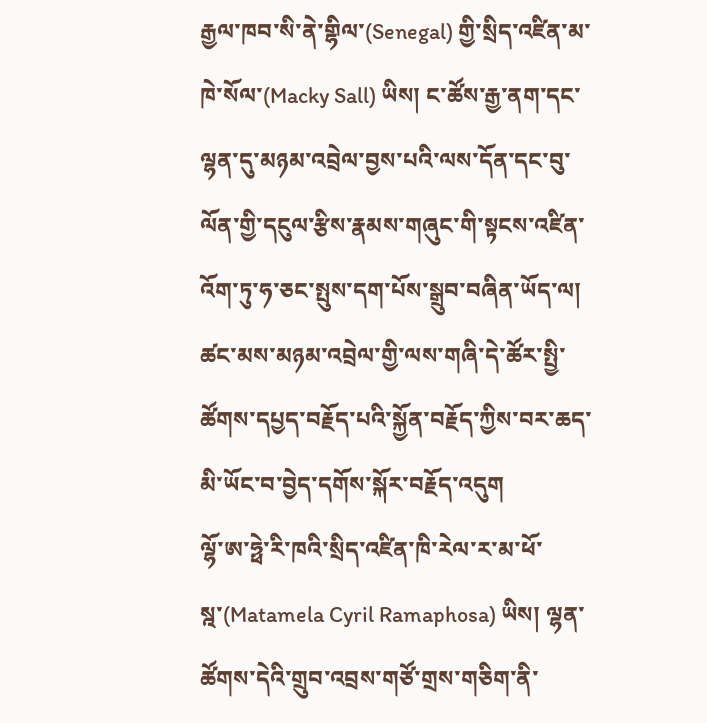རྒྱལ་ཁབ་སི་ནེ་གྷིལ་(Senegal) གྱི་སྲིད་འཛིན་མ་ཁེ་སོལ་(Macky Sall) ཡིས། ང་ཚོས་རྒྱ་ནག་དང་ལྷན་དུ་མཉམ་འབྲེལ་བྱས་པའི་ལས་དོན་དང་བུ་ལོན་གྱི་དངུལ་རྩིས་རྣམས་གཞུང་གི་སྟངས་འཛིན་འོག་ཏུ་ཧ་ཅང་སྤུས་དག་པོས་སྒྲུབ་བཞིན་ཡོད་ལ། ཚང་མས་མཉམ་འབྲེལ་གྱི་ལས་གཞི་དེ་ཚོར་སྤྱི་ཚོགས་དཔྱད་བརྗོད་པའི་སྐྱོན་བརྗོད་ཀྱིས་བར་ཆད་མི་ཡོང་བ་བྱེད་དགོས་སྐོར་བརྗོད་འདུག
ལྷོ་ཨ་ཧྥེ་རི་ཁའི་སྲིད་འཛིན་ཁི་རེལ་ར་མ་ཕོ་སྰ་(Matamela Cyril Ramaphosa) ཡིས། ལྷན་ཚོགས་དེའི་གྲུབ་འབྲས་གཙོ་གྲས་གཅིག་ནི་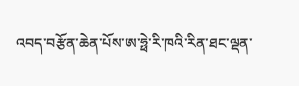འབད་བརྩོན་ཆེན་པོས་ཨ་ཧྥེ་རི་ཁའི་རིན་ཐང་ལྡན་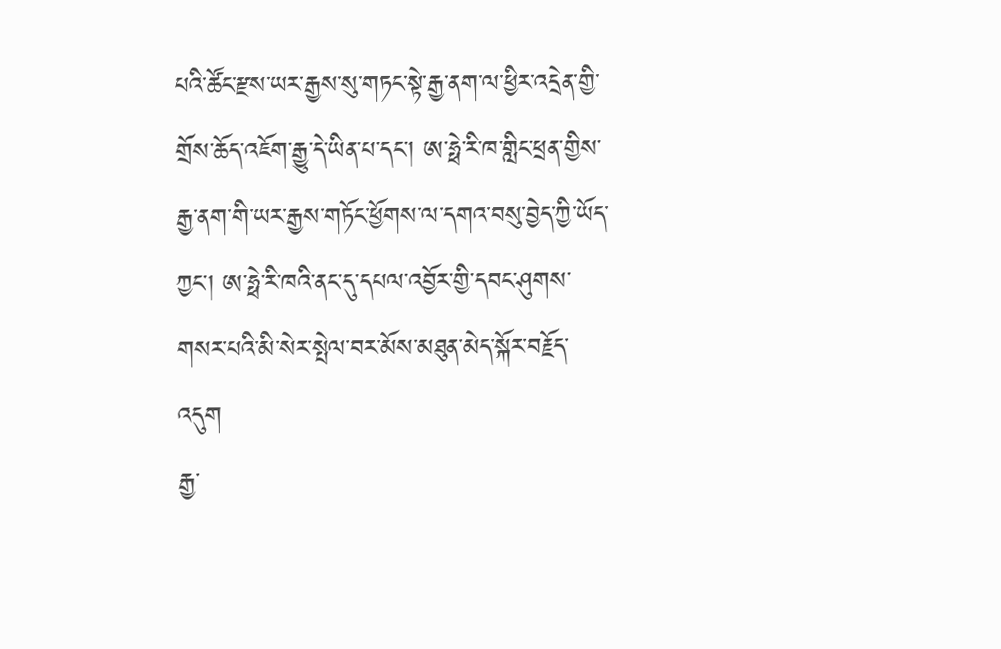པའི་ཚོང་རྫས་ཡར་རྒྱས་སུ་གཏང་སྟེ་རྒྱ་ནག་ལ་ཕྱིར་འདྲེན་གྱི་གྲོས་ཆོད་འཇོག་རྒྱུ་དེ་ཡིན་པ་དང་། ཨ་ཧྥེ་རི་ཁ་གླིང་ཕྲན་གྱིས་རྒྱ་ནག་གི་ཡར་རྒྱས་གཏོང་ཕྱོགས་ལ་དགའ་བསུ་བྱེད་ཀྱི་ཡོད་ཀྱང་། ཨ་ཧྥེ་རི་ཁའི་ནང་དུ་དཔལ་འབྱོར་གྱི་དབང་ཤུགས་གསར་པའི་མི་སེར་སྤེལ་བར་མོས་མཐུན་མེད་སྐོར་བརྗོད་འདུག
རྒྱ་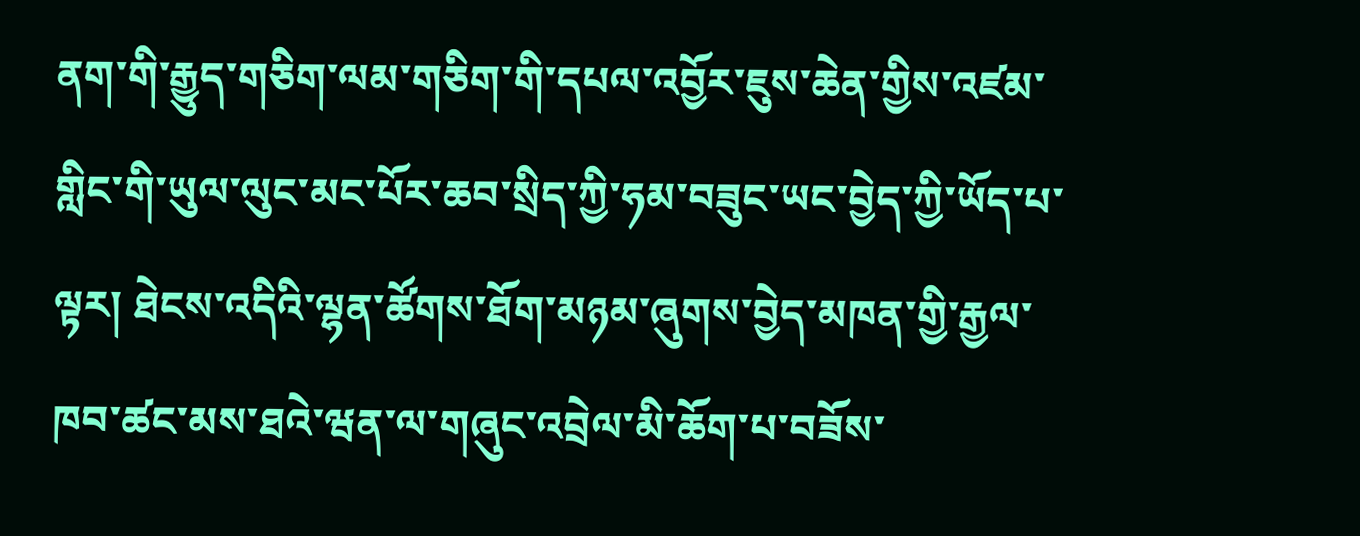ནག་གི་རྒྱུད་གཅིག་ལམ་གཅིག་གི་དཔལ་འབྱོར་ཇུས་ཆེན་གྱིས་འཛམ་གླིང་གི་ཡུལ་ལུང་མང་པོར་ཆབ་སྲིད་ཀྱི་ཧམ་བཟུང་ཡང་བྱེད་ཀྱི་ཡོད་པ་ལྟར། ཐེངས་འདིའི་ལྷན་ཚོགས་ཐོག་མཉམ་ཞུགས་བྱེད་མཁན་གྱི་རྒྱལ་ཁབ་ཚང་མས་ཐའེ་ཝན་ལ་གཞུང་འབྲེལ་མི་ཆོག་པ་བཟོས་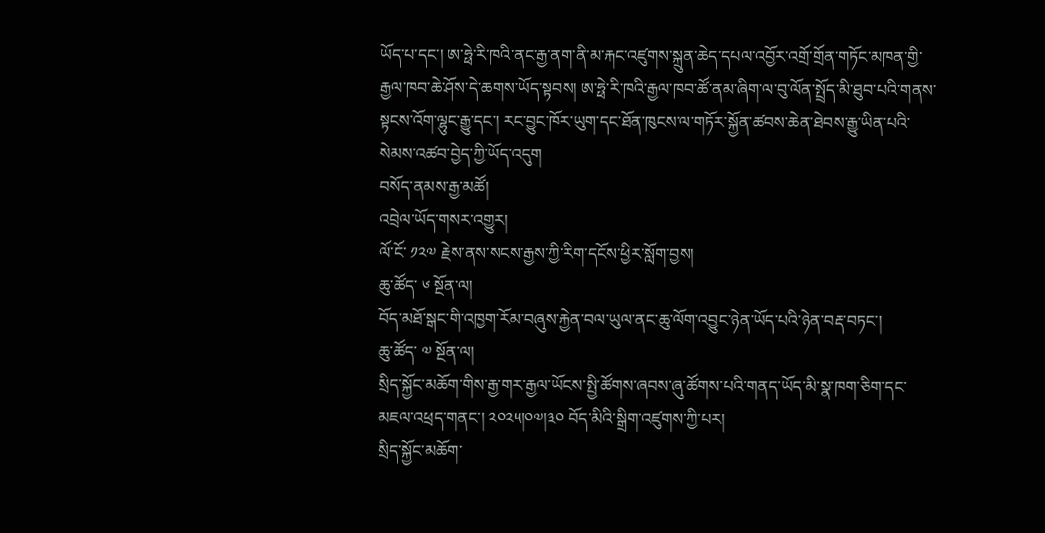ཡོད་པ་དང་། ཨ་ཧྥེ་རི་ཁའི་ནང་རྒྱ་ནག་ནི་མ་རྐང་འཛུགས་སྐྲུན་ཆེད་དཔལ་འབྱོར་འགྲོ་གྲོན་གཏོང་མཁན་གྱི་རྒྱལ་ཁབ་ཆེ་ཤོས་དེ་ཆགས་ཡོད་སྟབས། ཨ་ཧྥེ་རི་ཁའི་རྒྱལ་ཁབ་ཚོ་ནམ་ཞིག་ལ་བུ་ལོན་སྤྲོད་མི་ཐུབ་པའི་གནས་སྟངས་འོག་ལྷུང་རྒྱུ་དང་། རང་བྱུང་ཁོར་ཡུག་དང་ཐོན་ཁུངས་ལ་གཏོར་སྐྱོན་ཚབས་ཆེན་ཐེབས་རྒྱུ་ཡིན་པའི་སེམས་འཚབ་བྱེད་ཀྱི་ཡོད་འདུག
བསོད་ནམས་རྒྱ་མཚོ།
འབྲེལ་ཡོད་གསར་འགྱུར།
ལོ་ངོ་ ༡༢༧ རྗེས་ནས་སངས་རྒྱས་ཀྱི་རིག་དངོས་ཕྱིར་སློག་བྱས།
ཆུ་ཚོད་ ༦ སྔོན་ལ།
བོད་མཐོ་སྒང་གི་འཁྱག་རོམ་བཞུས་རྐྱེན་བལ་ཡུལ་ནང་ཆུ་ལོག་འབྱུང་ཉེན་ཡོད་པའི་ཉེན་བརྡ་བཏང་།
ཆུ་ཚོད་ ༧ སྔོན་ལ།
སྲིད་སྐྱོང་མཆོག་གིས་རྒྱ་གར་རྒྱལ་ཡོངས་སྤྱི་ཚོགས་ཞབས་ཞུ་ཚོགས་པའི་གནད་ཡོད་མི་སྣ་ཁག་ཅིག་དང་མཇལ་འཕྲད་གནང་། ༢༠༢༥།༠༧།༣༠ བོད་མིའི་སྒྲིག་འཛུགས་ཀྱི་པར།
སྲིད་སྐྱོང་མཆོག་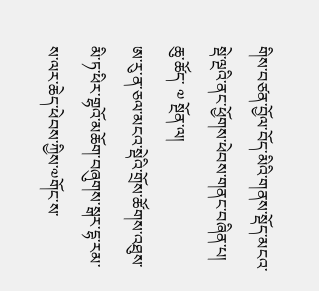གིས་བཙན་བྱོལ་བོད་མིའི་གནས་སྡོད་མངའ་སྡེ་ལྔའི་ནང་ཕྱོགས་ཕེབས་གནང་བཞིན་པ།
ཆུ་ཚོད་ ༧ སྔོན་ལ།
ཨ་རུ་ན་ཅལ་མངའ་སྡེའི་གྲོས་ཚོགས་འཐུས་མི་ཏ་ཕིར་གྷའོ་མཆོག་བཞུགས་སྒར་དྷ་རམ་ས་ལར་ཆེད་ཕེབས་ཀྱིས་༧གོང་ས་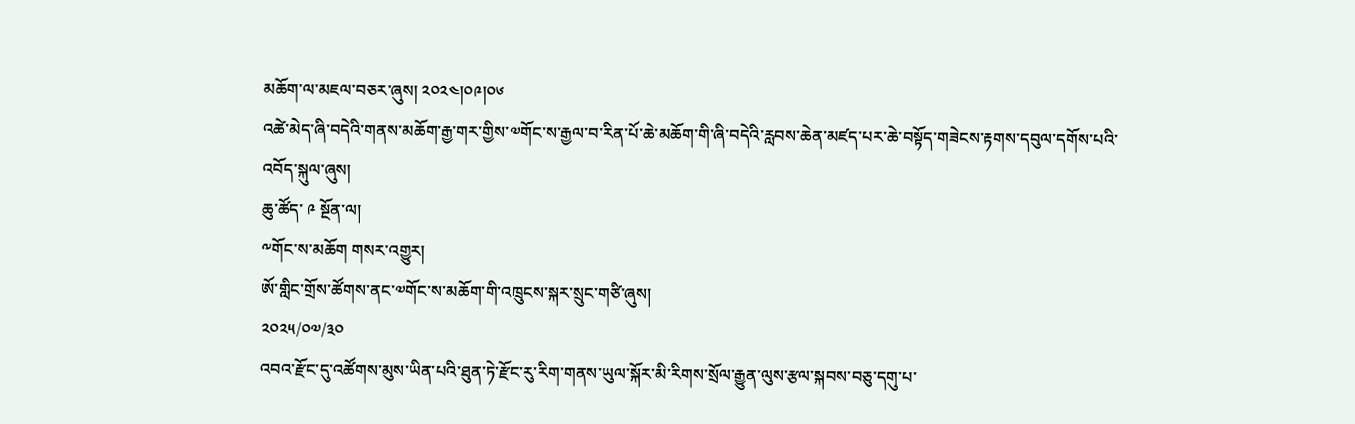མཆོག་ལ་མཇལ་བཅར་ཞུས། ༢༠༢༤།༠༩།༠༦
འཚེ་མེད་ཞི་བདེའི་གནས་མཆོག་རྒྱ་གར་གྱིས་༧གོང་ས་རྒྱལ་བ་རིན་པོ་ཆེ་མཆོག་གི་ཞི་བདེའི་རླབས་ཆེན་མཛད་པར་ཆེ་བསྟོད་གཟེངས་རྟགས་དབུལ་དགོས་པའི་འབོད་སྐུལ་ཞུས།
ཆུ་ཚོད་ ༩ སྔོན་ལ།
༸གོང་ས་མཆོག གསར་འགྱུར།
ཨོ་གླིང་གྲོས་ཚོགས་ནང་༧གོང་ས་མཆོག་གི་འཁྲུངས་སྐར་སྲུང་གཙི་ཞུས།
༢༠༢༥/༠༧/༣༠
འབའ་རྫོང་དུ་འཚོགས་མུས་ཡིན་པའི་ཐུན་ཏེ་རྫོང་རུ་རིག་གནས་ཡུལ་སྐོར་མི་རིགས་སྲོལ་རྒྱུན་ལུས་རྩལ་སྐབས་བཅུ་དགུ་པ་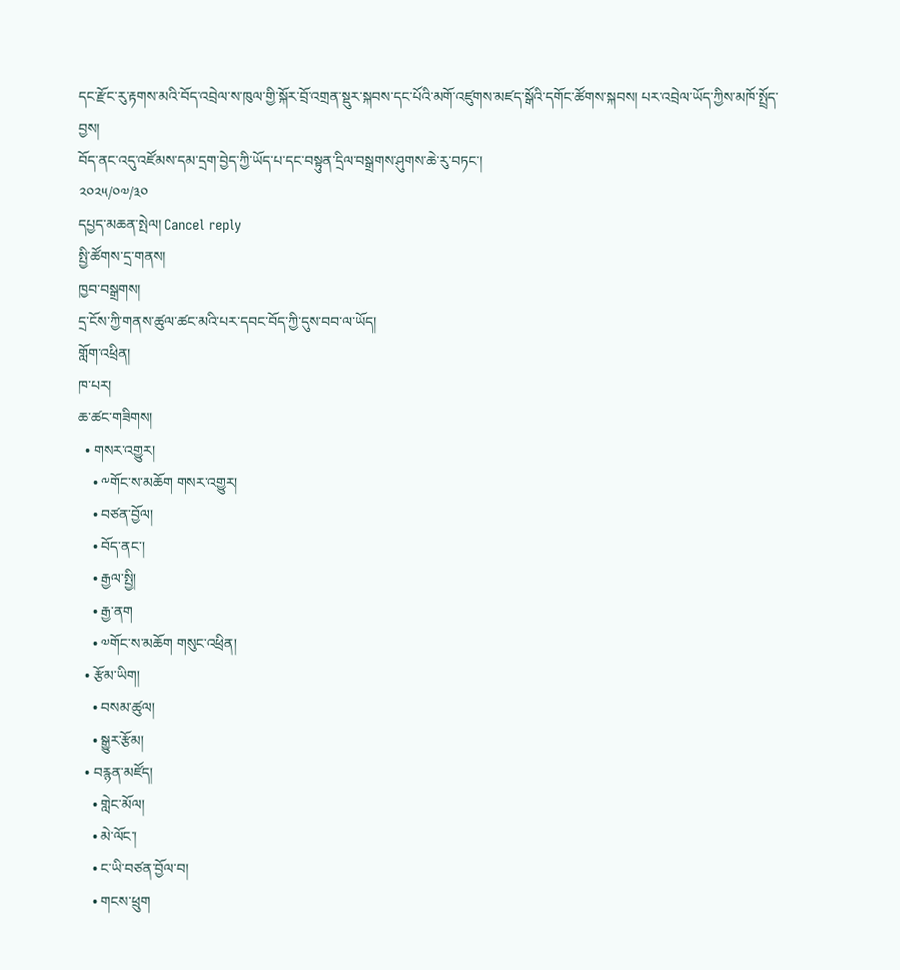དང་རྫོང་རུ་རྟགས་མའི་བོད་འབྲེལ་ས་ཁུལ་གྱི་སྐོར་བྲོ་འགྲན་སྡུར་སྐབས་དང་པོའི་མགོ་འཛུགས་མཛད་སྒོའི་དགོང་ཚོགས་སྐབས། པར་འབྲེལ་ཡོད་ཀྱིས་མཁོ་སྤྲོད་བྱས།
བོད་ནང་འདུ་འཛོམས་དམ་དྲག་བྱེད་ཀྱི་ཡོད་པ་དང་བསྟུན་དྲིལ་བསྒྲགས་ཤུགས་ཆེ་རུ་བཏང་།
༢༠༢༥/༠༧/༣༠
དཔྱད་མཆན་སྤེལ། Cancel reply
སྤྱི་ཚོགས་དྲ་གནས།
ཁྱབ་བསྒྲགས།
དྲ་ངོས་ཀྱི་གནས་ཚུལ་ཚང་མའི་པར་དབང་བོད་ཀྱི་དུས་བབ་ལ་ཡོད།
གློག་འཕྲིན།
ཁ་པར།
ཆ་ཚང་གཟིགས།
  • གསར་འགྱུར།
    • ༸གོང་ས་མཆོག གསར་འགྱུར།
    • བཙན་བྱོལ།
    • བོད་ནང་།
    • རྒྱལ་སྤྱི།
    • རྒྱ་ནག
    • ༧གོང་ས་མཆོག གསུང་འཕྲིན།
  • རྩོམ་ཡིག།
    • བསམ་ཚུལ།
    • སྒྱུར་རྩོམ།
  • བརྙན་མཛོད།
    • གླེང་མོལ།
    • མེ་ལོང་།
    • ང་ཡི་བཙན་བྱོལ་བ།
    • གངས་ཕྲུག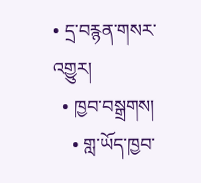• དྲ་བརྙན་གསར་འགྱུར།
  • ཁྱབ་བསྒྲགས།
    • གླ་ཡོད་ཁྱབ་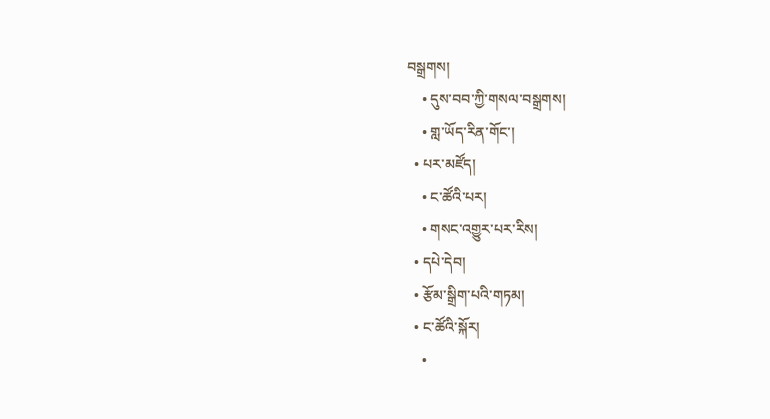བསྒྲགས།
    • དུས་བབ་ཀྱི་གསལ་བསྒྲགས།
    • གླ་ཡོད་རིན་གོང་།
  • པར་མཛོད།
    • ང་ཚོའི་པར།
    • གསང་འགྱུར་པར་རིས།
  • དཔེ་དེབ།
  • རྩོམ་སྒྲིག་པའི་གཏམ།
  • ང་ཚོའི་སྐོར།
    •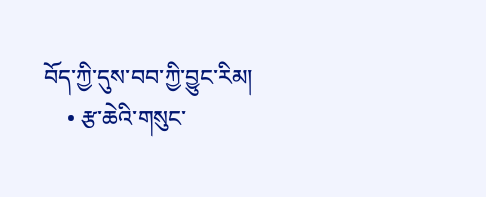བོད་ཀྱི་དུས་བབ་ཀྱི་བྱུང་རིམ།
    • རྩ་ཆེའི་གསུང་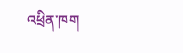འཕྲིན་ཁག